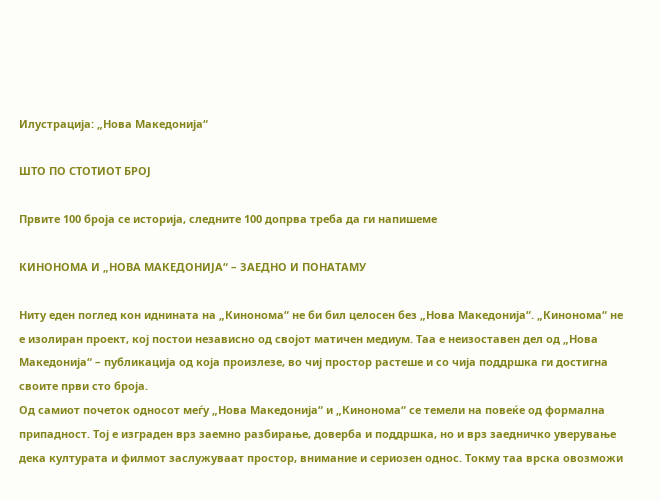Илустрација: „Нова Македонија“

ШТО ПО СТОТИОТ БРОЈ

Првите 100 броја се историја, следните 100 допрва треба да ги напишеме

КИНОНОМА И „НОВА МАКЕДОНИЈА“ – ЗАЕДНО И ПОНАТАМУ

Ниту еден поглед кон иднината на „Кинонома“ не би бил целосен без „Нова Македонија“. „Кинонома“ не е изолиран проект, кој постои независно од својот матичен медиум. Таа е неизоставен дел од „Нова Македонија“ – публикација од која произлезе, во чиј простор растеше и со чија поддршка ги достигна своите први сто броја.
Од самиот почеток односот меѓу „Нова Македонија“ и „Кинонома“ се темели на повеќе од формална припадност. Тој е изграден врз заемно разбирање, доверба и поддршка, но и врз заедничко уверување дека културата и филмот заслужуваат простор, внимание и сериозен однос. Токму таа врска овозможи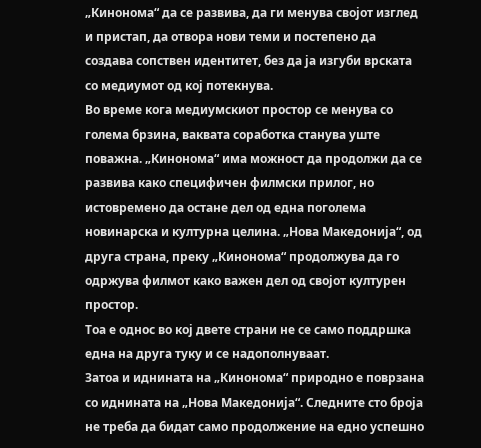„Кинонома“ да се развива, да ги менува својот изглед и пристап, да отвора нови теми и постепено да создава сопствен идентитет, без да ја изгуби врската со медиумот од кој потекнува.
Во време кога медиумскиот простор се менува со голема брзина, ваквата соработка станува уште поважна. „Кинонома“ има можност да продолжи да се развива како специфичен филмски прилог, но истовремено да остане дел од една поголема новинарска и културна целина. „Нова Македонија“, од друга страна, преку „Кинонома“ продолжува да го одржува филмот како важен дел од својот културен простор.
Тоа е однос во кој двете страни не се само поддршка една на друга туку и се надополнуваат.
Затоа и иднината на „Кинонома“ природно е поврзана со иднината на „Нова Македонија“. Следните сто броја не треба да бидат само продолжение на едно успешно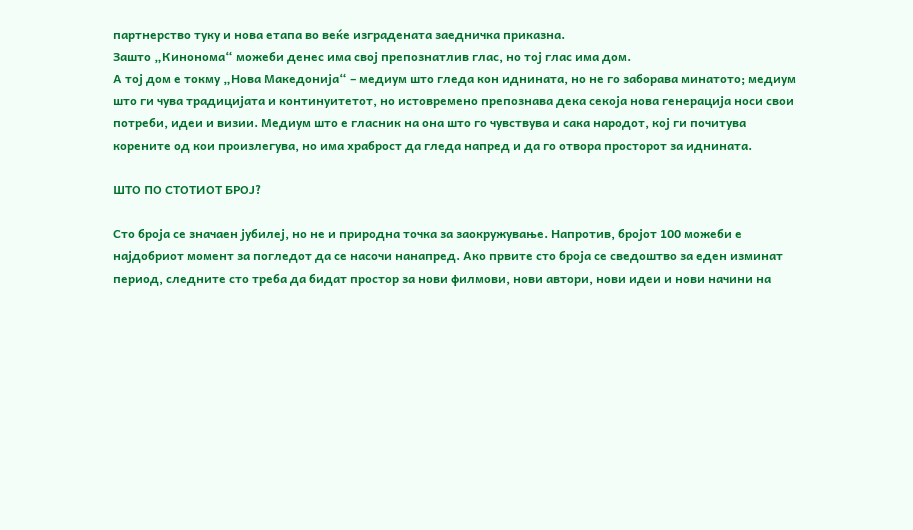партнерство туку и нова етапа во веќе изградената заедничка приказна.
Зашто „Кинонома“ можеби денес има свој препознатлив глас, но тој глас има дом.
А тој дом е токму „Нова Македонија“ – медиум што гледа кон иднината, но не го заборава минатото; медиум што ги чува традицијата и континуитетот, но истовремено препознава дека секоја нова генерација носи свои потреби, идеи и визии. Медиум што е гласник на она што го чувствува и сака народот, кој ги почитува корените од кои произлегува, но има храброст да гледа напред и да го отвора просторот за иднината.

ШТО ПО СТОТИОТ БРОЈ?

Сто броја се значаен јубилеј, но не и природна точка за заокружување. Напротив, бројот 100 можеби е најдобриот момент за погледот да се насочи нанапред. Ако првите сто броја се сведоштво за еден изминат период, следните сто треба да бидат простор за нови филмови, нови автори, нови идеи и нови начини на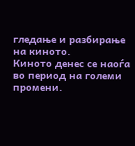гледање и разбирање на киното.
Киното денес се наоѓа во период на големи промени.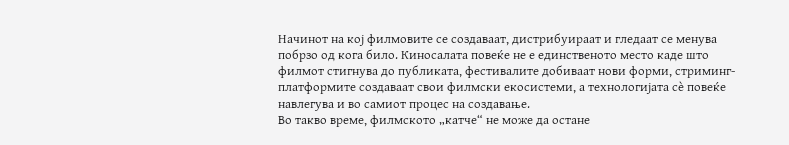Начинот на кој филмовите се создаваат, дистрибуираат и гледаат се менува побрзо од кога било. Киносалата повеќе не е единственото место каде што филмот стигнува до публиката, фестивалите добиваат нови форми, стриминг-платформите создаваат свои филмски екосистеми, а технологијата сè повеќе навлегува и во самиот процес на создавање.
Во такво време, филмското „катче“ не може да остане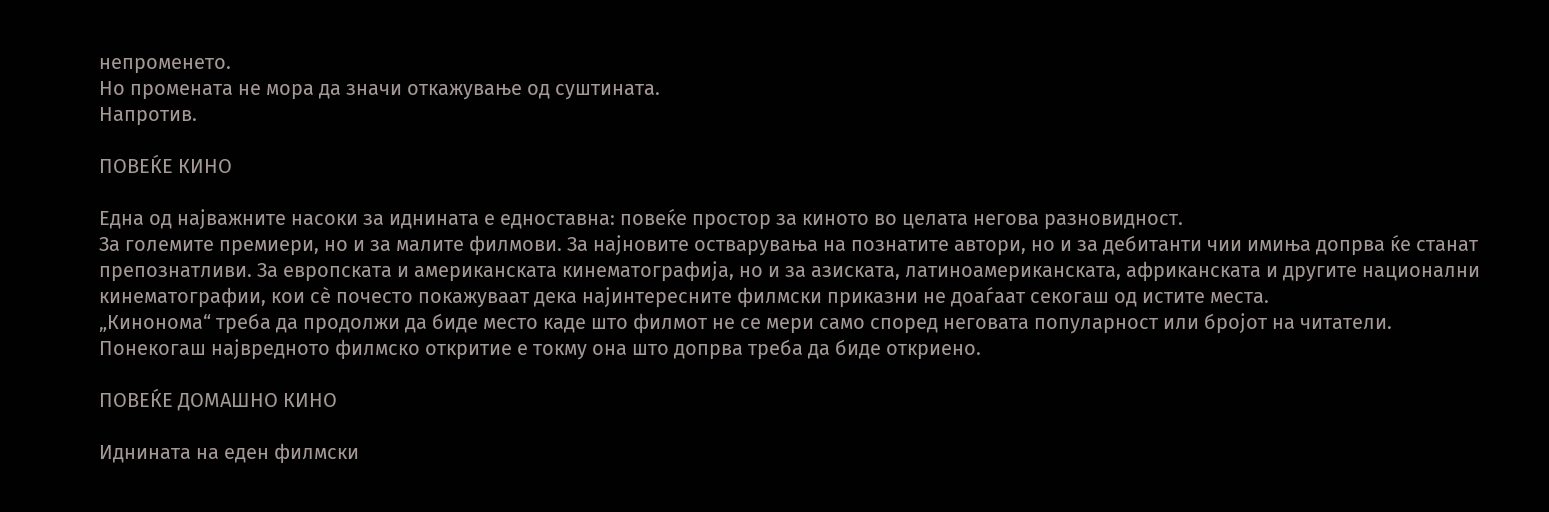непроменето.
Но промената не мора да значи откажување од суштината.
Напротив.

ПОВЕЌЕ КИНО

Една од најважните насоки за иднината е едноставна: повеќе простор за киното во целата негова разновидност.
За големите премиери, но и за малите филмови. За најновите остварувања на познатите автори, но и за дебитанти чии имиња допрва ќе станат препознатливи. За европската и американската кинематографија, но и за азиската, латиноамериканската, африканската и другите национални кинематографии, кои сè почесто покажуваат дека најинтересните филмски приказни не доаѓаат секогаш од истите места.
„Кинонома“ треба да продолжи да биде место каде што филмот не се мери само според неговата популарност или бројот на читатели.
Понекогаш највредното филмско откритие е токму она што допрва треба да биде откриено.

ПОВЕЌЕ ДОМАШНО КИНО

Иднината на еден филмски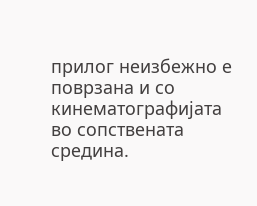прилог неизбежно е поврзана и со кинематографијата во сопствената средина.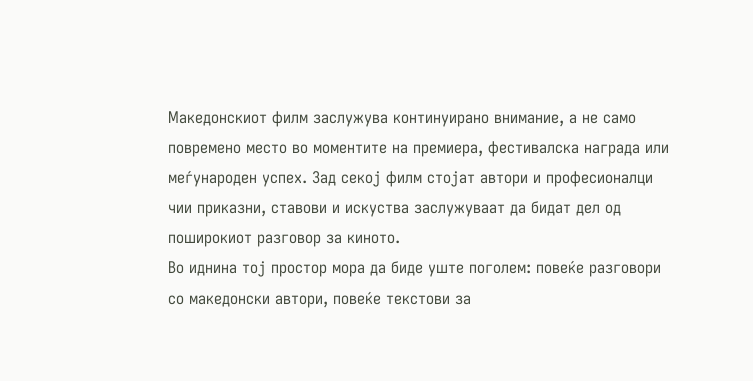Македонскиот филм заслужува континуирано внимание, а не само повремено место во моментите на премиера, фестивалска награда или меѓународен успех. Зад секој филм стојат автори и професионалци чии приказни, ставови и искуства заслужуваат да бидат дел од поширокиот разговор за киното.
Во иднина тој простор мора да биде уште поголем: повеќе разговори со македонски автори, повеќе текстови за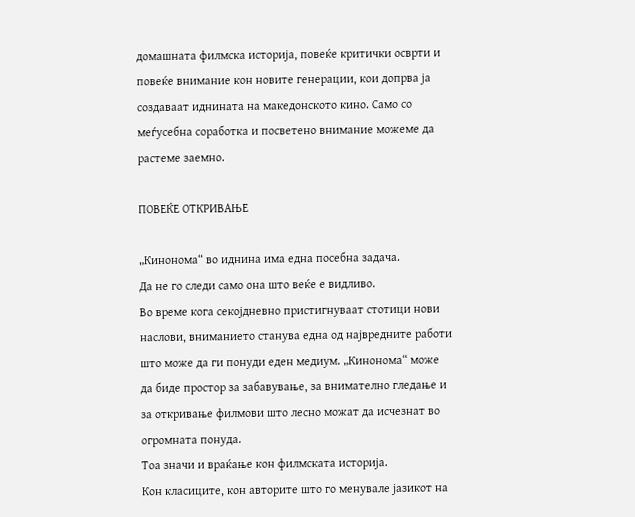домашната филмска историја, повеќе критички осврти и повеќе внимание кон новите генерации, кои допрва ја создаваат иднината на македонското кино. Само со меѓусебна соработка и посветено внимание можеме да растеме заемно.

ПОВЕЌЕ ОТКРИВАЊЕ

„Кинонома“ во иднина има една посебна задача.
Да не го следи само она што веќе е видливо.
Во време кога секојдневно пристигнуваат стотици нови наслови, вниманието станува една од највредните работи што може да ги понуди еден медиум. „Кинонома“ може да биде простор за забавување, за внимателно гледање и за откривање филмови што лесно можат да исчезнат во огромната понуда.
Тоа значи и враќање кон филмската историја.
Кон класиците, кон авторите што го менувале јазикот на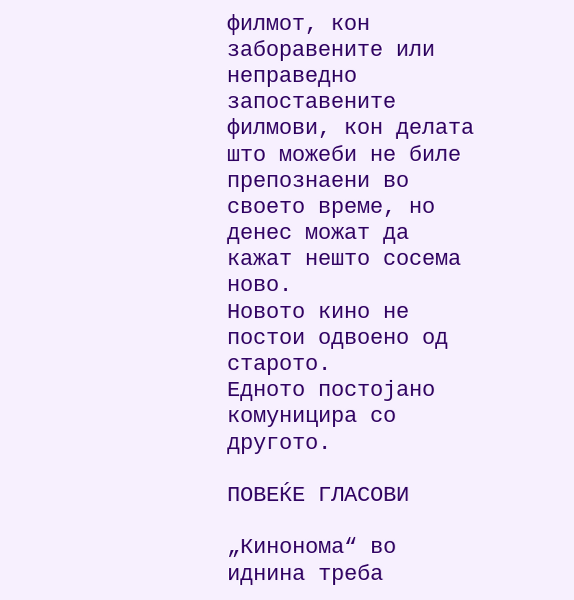филмот, кон заборавените или неправедно запоставените филмови, кон делата што можеби не биле препознаени во своето време, но денес можат да кажат нешто сосема ново.
Новото кино не постои одвоено од старото.
Едното постојано комуницира со другото.

ПОВЕЌЕ ГЛАСОВИ

„Кинонома“ во иднина треба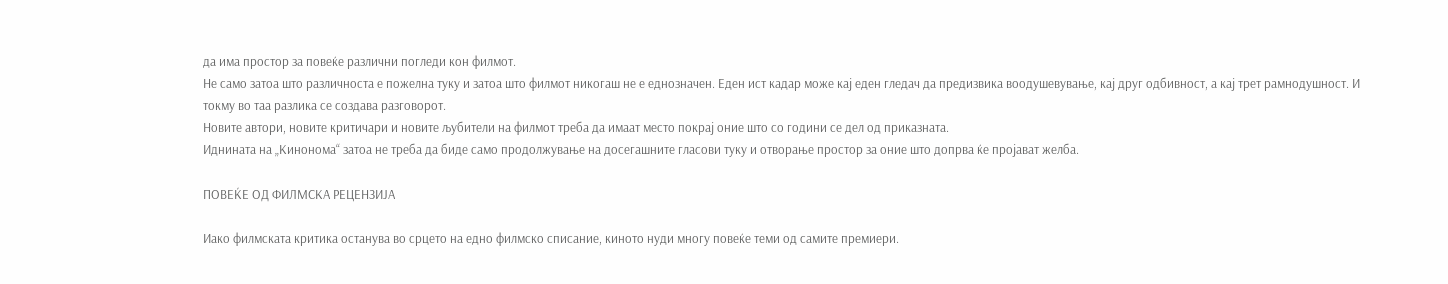да има простор за повеќе различни погледи кон филмот.
Не само затоа што различноста е пожелна туку и затоа што филмот никогаш не е еднозначен. Еден ист кадар може кај еден гледач да предизвика воодушевување, кај друг одбивност, а кај трет рамнодушност. И токму во таа разлика се создава разговорот.
Новите автори, новите критичари и новите љубители на филмот треба да имаат место покрај оние што со години се дел од приказната.
Иднината на „Кинонома“ затоа не треба да биде само продолжување на досегашните гласови туку и отворање простор за оние што допрва ќе пројават желба.

ПОВЕЌЕ ОД ФИЛМСКА РЕЦЕНЗИЈА

Иако филмската критика останува во срцето на едно филмско списание, киното нуди многу повеќе теми од самите премиери.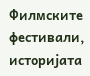Филмските фестивали, историјата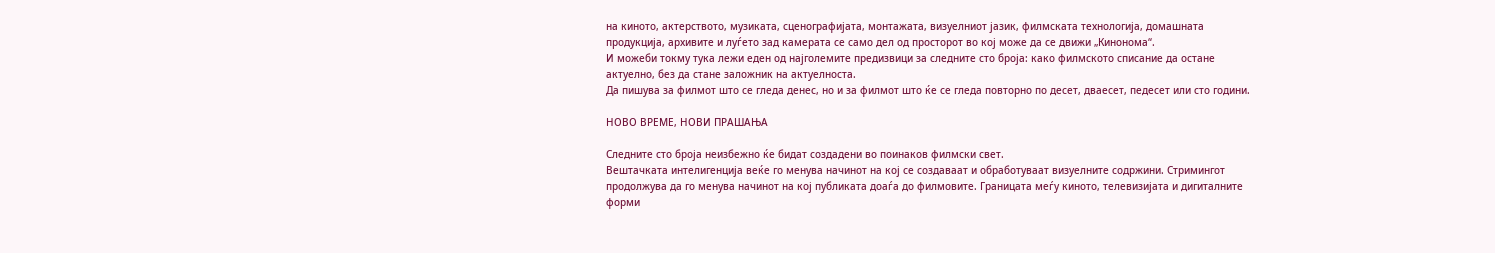на киното, актерството, музиката, сценографијата, монтажата, визуелниот јазик, филмската технологија, домашната продукција, архивите и луѓето зад камерата се само дел од просторот во кој може да се движи „Кинонома“.
И можеби токму тука лежи еден од најголемите предизвици за следните сто броја: како филмското списание да остане актуелно, без да стане заложник на актуелноста.
Да пишува за филмот што се гледа денес, но и за филмот што ќе се гледа повторно по десет, дваесет, педесет или сто години.

НОВО ВРЕМЕ, НОВИ ПРАШАЊА

Следните сто броја неизбежно ќе бидат создадени во поинаков филмски свет.
Вештачката интелигенција веќе го менува начинот на кој се создаваат и обработуваат визуелните содржини. Стримингот продолжува да го менува начинот на кој публиката доаѓа до филмовите. Границата меѓу киното, телевизијата и дигиталните форми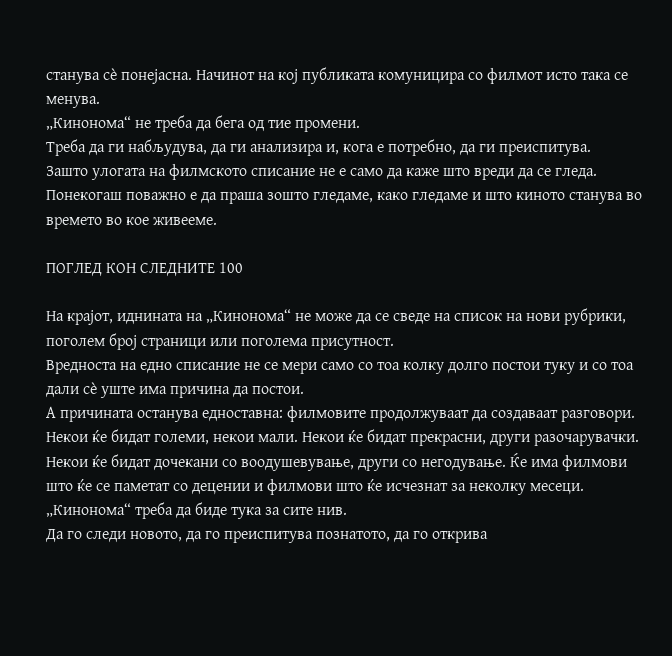станува сè понејасна. Начинот на кој публиката комуницира со филмот исто така се менува.
„Кинонома“ не треба да бега од тие промени.
Треба да ги набљудува, да ги анализира и, кога е потребно, да ги преиспитува.
Зашто улогата на филмското списание не е само да каже што вреди да се гледа.
Понекогаш поважно е да праша зошто гледаме, како гледаме и што киното станува во времето во кое живееме.

ПОГЛЕД КОН СЛЕДНИТЕ 100

На крајот, иднината на „Кинонома“ не може да се сведе на список на нови рубрики, поголем број страници или поголема присутност.
Вредноста на едно списание не се мери само со тоа колку долго постои туку и со тоа дали сè уште има причина да постои.
А причината останува едноставна: филмовите продолжуваат да создаваат разговори.
Некои ќе бидат големи, некои мали. Некои ќе бидат прекрасни, други разочарувачки. Некои ќе бидат дочекани со воодушевување, други со негодување. Ќе има филмови што ќе се паметат со децении и филмови што ќе исчезнат за неколку месеци.
„Кинонома“ треба да биде тука за сите нив.
Да го следи новото, да го преиспитува познатото, да го открива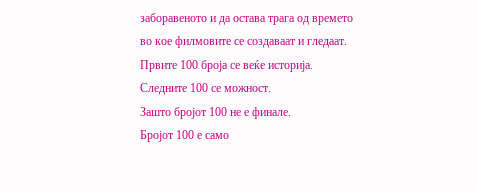заборавеното и да остава трага од времето во кое филмовите се создаваат и гледаат.
Првите 100 броја се веќе историја.
Следните 100 се можност.
Зашто бројот 100 не е финале.
Бројот 100 е само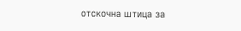отскочна штица за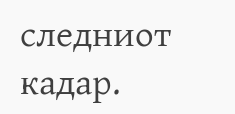следниот кадар.